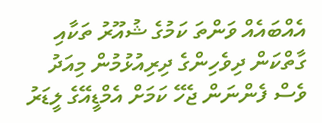އެއްބައެއް ވަންތަ ކަމުގެ ޝުއޫރު ތަކާއި ގާތްކަން ދިވެހިންގެ ދިރިއުޅުމުން މިއަދު ވެސް ފެންނަން ޖެހޭ ކަމަށް އެމްޑީއޭގެ ލީޑަރު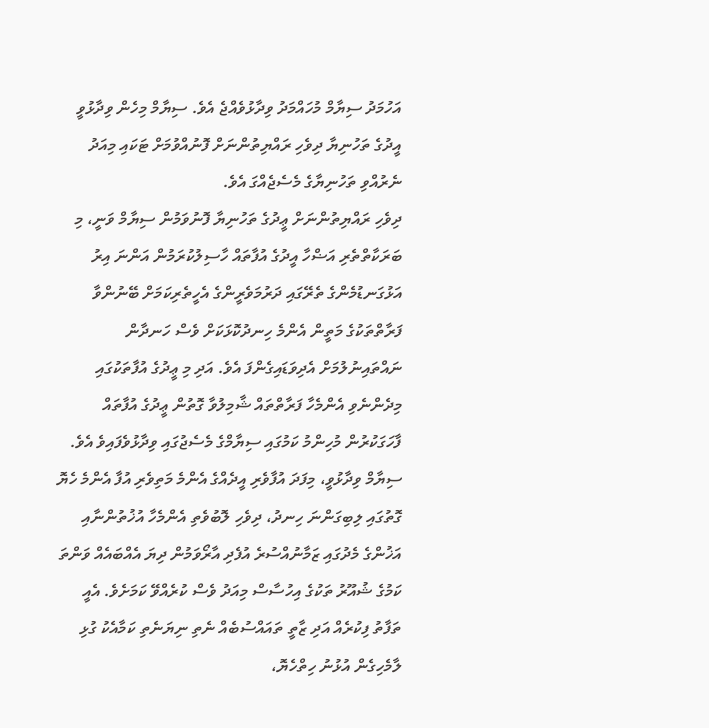އަހުމަދު ސިޔާމް މުހައްމަދު ވިދާޅުވެއްޖެ އެވެ. ސިޔާމް މިހެން ވިދާޅުވީ އީދުގެ ތަހުނިޔާ ދިވެހި ރައްޔިތުންނަށް ފޮނުއްވުމަށް ޓަކައި މިއަދު ނެރުއްވި ތަހުނިޔާގެ މެސެޖެއްގަ އެވެ.
ދިވެހި ރައްޔިތުންނަށް ޢީދުގެ ތަހުނިޔާ ފޮނުވަމުން ސިޔާމް ވަނީ، މި ބަރަކާތްތެރި އަޟްހާ އީދުގެ އުފާތައް ހާސިލުކުރަމުން އަންނަ އިރު އަޅުގަނޑުމެންގެ ތެރޭގައި ދަރުމަވެރީންގެ އެހީތެރިކަމަށް ބޭނުންވާ ފަރާތްތަކުގެ މަތީން އެންމެ ހިނދުކޮޅަކަށް ވެސް ހަނދާން ނައްތައިނުލުމަށް އެދިވަޑައިގެންފަ އެވެ. އަދި މި ޢީދުގެ އުފާތަކުގައި މިދެންނެވި އެންމެހާ ފަރާތްތައް ޝާމިލުވާ ގޮތުން ޢީދުގެ އުފާތައް ފާހަގަކުރުން މުހިންމު ކަމުގައި ސިޔާމްގެ މެސެޖުގައި ވިދާޅުވެފައިވެ އެވެ.
ސިޔާމް ވިދާޅުވީ، މިފަދަ އުފާވެރި އީދެއްގެ އެންމެ މަތިވެރި އުފާ އެންމެ ހެޔޮ ގޮތުގައި ލިބިގަންނަ ހިނދު، ދިވެހި ލޮބުވެތި އެންމެހާ އުޚުތުންނާއި އަޚުންގެ މެދުގައި ޒަމާނުއްސުރެ އުފެދި އާރޯވަމުން ދިޔަ އެއްބައެއް ވަންތަ ކަމުގެ ޝުއޫރު ތަކުގެ އިހުސާސް މިއަދު ވެސް ކުރެއްވޭ ކަމަށެވެ. އެއީ ތަފާތު ފިކުރެއް އަދި ޒާތީ ތައައްސުބެއް ނެތި ނިޔަނެތި ކަމާއެކު ގުޅި ލާމެހިގެން އުޅުނު ހިތްހެޔޮ،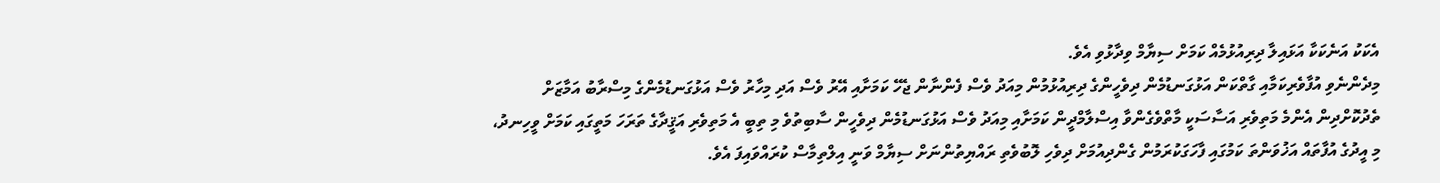އެކަކު އަނެކަކާ އަޅައިލާ ދިރިއުޅުމެއް ކަމަށް ސިޔާމް ވިދާޅުވި އެވެ.
މިދެންނެވި އުފާވެރިކަމާއި ގާތްކަން އަޅުގަނޑުމެން ދިވެހީންގެ ދިރިއުޅުމުން މިއަދު ވެސް ފެންނާން ޖެހޭ ކަމަށާއި އޭރު ވެސް އަދި މިހާރު ވެސް އަޅުގަނޑުމެންގެ މިސްރާބު އަމާޒަށް ތެދުކޮށްދިން އެންމެ މަތިވެރި އަސާސަކީ މާތްވެގެންވާ އިސްލާމްދީން ކަމަށާއި މިއަދު ވެސް އަޅުގަނޑުމެން ދިވެހީން ސާބިތުވެ މި ތިބީ އެ މަތިވެރި އަޤީދާގެ ތަރަހަ މަތީގައި ކަމަށް ވީހިނދު، މި އީދުގެ އުފާތައް އަޚުވަންތަ ކަމުގައި ފާހަގަކުރަމުން ގެންދިއުމަށް ދިވެހި ލޮބުވެތި ރައްޔިތުންނަށް ސިޔާމް ވަނީ އިލްތިމާސް ކުރައްވައިފަ އެވެ.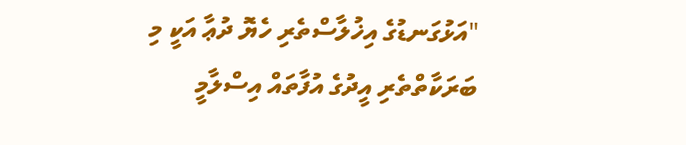"އަޅުގަނޑުގެ އިޚުލާސްތެރި ހެޔޮ ދުޢާ އަކީ މި ބަރަކާތްތެރި އީދުގެ އުފާތައް އިސްލާމީ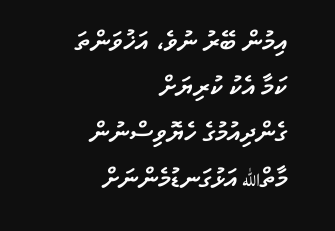އިމުން ބޭރު ނުވެ، އަޚުވަންތަ ކަމާ އެކު ކުރިޔަށް ގެންދިއުމުގެ ހެޔޮވިސްނުން މާތްالله އަޅުގަނޑުމެންނަށް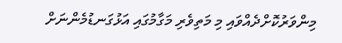މިންވަރުކޮށްދެއްވައި މި މަތިވެރި މަގާމުގައި އަޅުގަނޑުމެންނަށް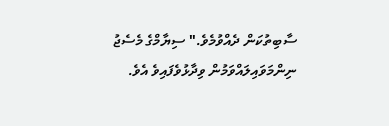ސާބިތުކަން ދެއްވުމެވެ." ސިޔާމްގެ މެސެޖު ނިންމަވައިލައްވަމުން ވިދާޅުވެފައިވެ އެވެ.